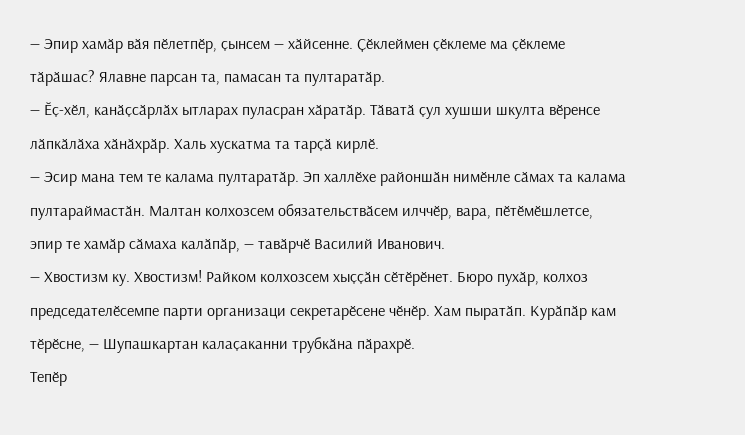— Эпир хамӑр вӑя пӗлетпӗр, ҫынсем — хӑйсенне. Ҫӗклеймен ҫӗклеме ма ҫӗклеме тӑрӑшас? Ялавне парсан та, памасан та пултаратӑр.
— Ӗҫ-хӗл, канӑҫсӑрлӑх ытларах пуласран хӑратӑр. Тӑватӑ ҫул хушши шкулта вӗренсе лӑпкӑлӑха хӑнӑхрӑр. Халь хускатма та тарҫӑ кирлӗ.
— Эсир мана тем те калама пултаратӑр. Эп халлӗхе районшӑн нимӗнле сӑмах та калама пултараймастӑн. Малтан колхозсем обязательствӑсем илччӗр, вара, пӗтӗмӗшлетсе, эпир те хамӑр сӑмаха калӑпӑр, — тавӑрчӗ Василий Иванович.
— Хвостизм ку. Хвостизм! Райком колхозсем хыҫҫӑн сӗтӗрӗнет. Бюро пухӑр, колхоз председателӗсемпе парти организаци секретарӗсене чӗнӗр. Хам пыратӑп. Курӑпӑр кам тӗрӗсне, — Шупашкартан калаҫаканни трубкӑна пӑрахрӗ.
Тепӗр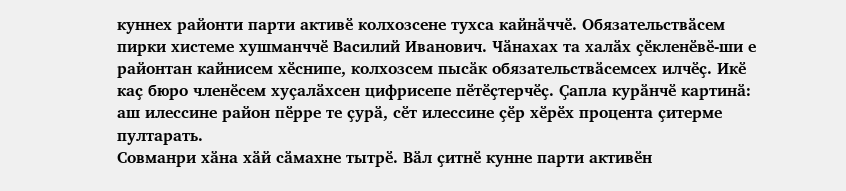куннех районти парти активӗ колхозсене тухса кайнӑччӗ. Обязательствӑсем пирки хистеме хушманччӗ Василий Иванович. Чӑнахах та халӑх ҫӗкленӗвӗ-ши е районтан кайнисем хӗснипе, колхозсем пысӑк обязательствӑсемсех илчӗҫ. Икӗ каҫ бюро членӗсем хуҫалӑхсен цифрисепе пӗтӗҫтерчӗҫ. Ҫапла курӑнчӗ картинӑ: аш илессине район пӗрре те ҫурӑ, сӗт илессине ҫӗр хӗрӗх процента ҫитерме пултарать.
Совманри хӑна хӑй сӑмахне тытрӗ. Вӑл ҫитнӗ кунне парти активӗн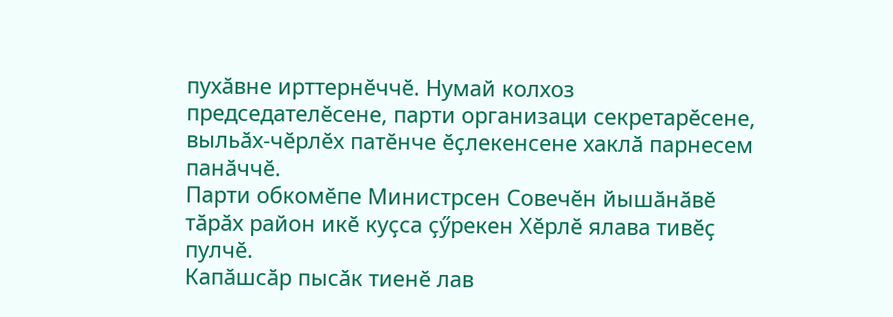пухӑвне ирттернӗччӗ. Нумай колхоз председателӗсене, парти организаци секретарӗсене, выльӑх-чӗрлӗх патӗнче ӗҫлекенсене хаклӑ парнесем панӑччӗ.
Парти обкомӗпе Министрсен Совечӗн йышӑнӑвӗ тӑрӑх район икӗ куҫса ҫӳрекен Хӗрлӗ ялава тивӗҫ пулчӗ.
Капӑшсӑр пысӑк тиенӗ лав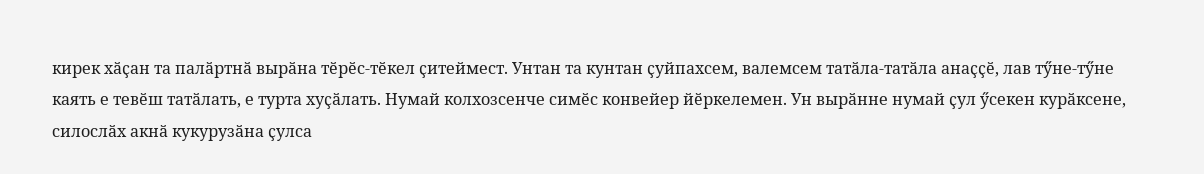кирек хӑҫан та палӑртнӑ вырӑна тӗрӗс-тӗкел ҫитеймест. Унтан та кунтан ҫуйпахсем, валемсем татӑла-татӑла анаҫҫӗ, лав тӳне-тӳне каять е тевӗш татӑлать, е турта хуҫӑлать. Нумай колхозсенче симӗс конвейер йӗркелемен. Ун вырӑнне нумай ҫул ӳсекен курӑксене, силослӑх акнӑ кукурузӑна ҫулса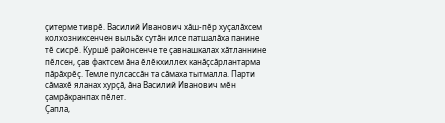ҫитерме тиврӗ. Василий Иванович хӑш-пӗр хуҫалӑхсем колхозниксенчен выльӑх сутӑн илсе патшалӑха панине тӗ сисрӗ. Куршӗ районсенче те ҫавнашкалах хӑтланнине пӗлсен, ҫав фактсем ӑна ӗлӗкхиллех канӑҫсӑрлантарма пӑрӑхрӗҫ. Темле пулсассӑн та сӑмаха тытмалла. Парти сӑмахӗ яланах хурҫӑ, ӑна Василий Иванович мӗн ҫамрӑкранпах пӗлет.
Ҫапла,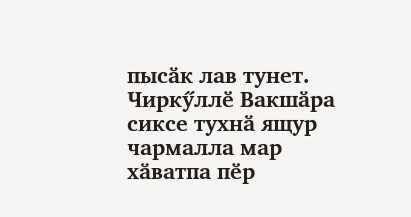пысӑк лав тунет. Чиркӳллӗ Вакшӑра сиксе тухнӑ ящур чармалла мар хӑватпа пӗр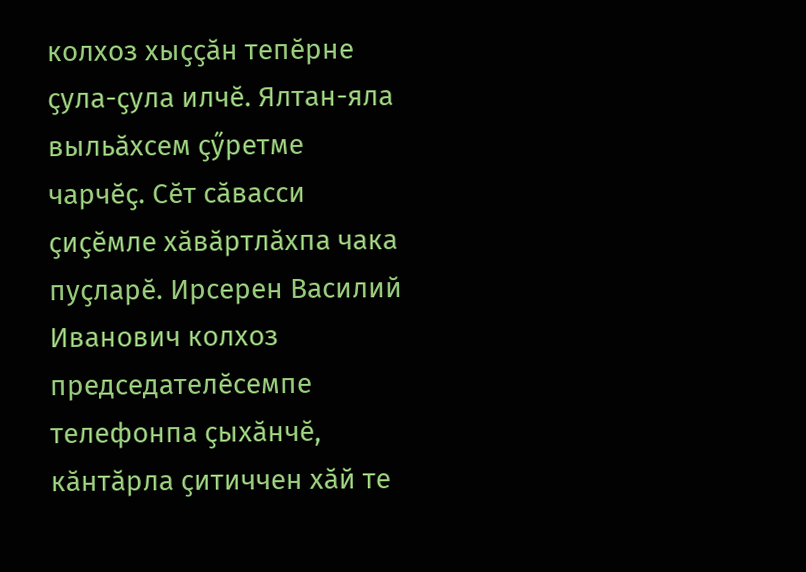колхоз хыҫҫӑн тепӗрне ҫула-ҫула илчӗ. Ялтан-яла выльӑхсем ҫӳретме чарчӗҫ. Сӗт сӑвасси ҫиҫӗмле хӑвӑртлӑхпа чака пуҫларӗ. Ирсерен Василий Иванович колхоз председателӗсемпе телефонпа ҫыхӑнчӗ, кӑнтӑрла ҫитиччен хӑй те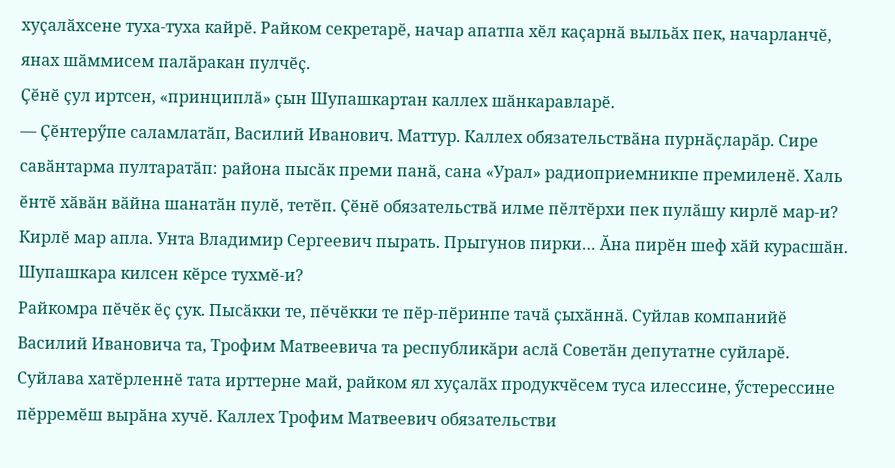хуҫалӑхсене туха-туха кайрӗ. Райком секретарӗ, начар апатпа хӗл каҫарнӑ выльӑх пек, начарланчӗ, янах шӑммисем палӑракан пулчӗҫ.
Ҫӗнӗ ҫул иртсен, «принциплӑ» ҫын Шупашкартан каллех шӑнкаравларӗ.
— Ҫӗнтерӳпе саламлатӑп, Василий Иванович. Маттур. Каллех обязательствӑна пурнӑҫларӑр. Сире савӑнтарма пултаратӑп: района пысӑк преми панӑ, сана «Урал» радиоприемникпе премиленӗ. Халь ӗнтӗ хӑвӑн вӑйна шанатӑн пулӗ, тетӗп. Ҫӗнӗ обязательствӑ илме пӗлтӗрхи пек пулӑшу кирлӗ мар-и? Кирлӗ мар апла. Унта Владимир Сергеевич пырать. Прыгунов пирки… Ӑна пирӗн шеф хӑй курасшӑн. Шупашкара килсен кӗрсе тухмӗ-и?
Райкомра пӗчӗк ӗҫ ҫук. Пысӑкки те, пӗчӗкки те пӗр-пӗринпе тачӑ ҫыхӑннӑ. Суйлав компанийӗ Василий Ивановича та, Трофим Матвеевича та республикӑри аслӑ Советӑн депутатне суйларӗ. Суйлава хатӗрленнӗ тата ирттерне май, райком ял хуҫалӑх продукчӗсем туса илессине, ӳстерессине пӗрремӗш вырӑна хучӗ. Каллех Трофим Матвеевич обязательстви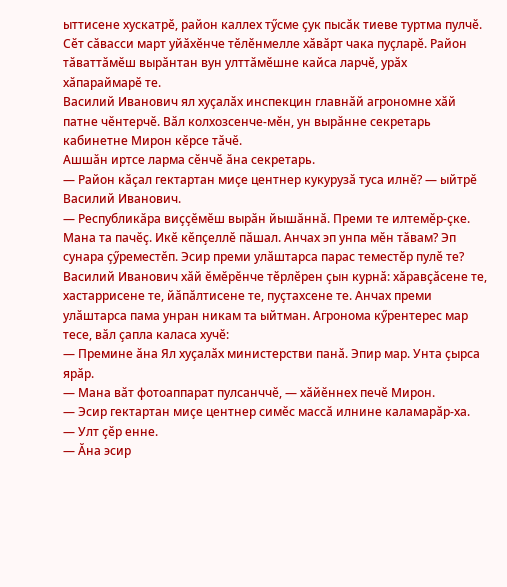ыттисене хускатрӗ, район каллех тӳсме ҫук пысӑк тиеве туртма пулчӗ.
Сӗт сӑвасси март уйӑхӗнче тӗлӗнмелле хӑвӑрт чака пуҫларӗ. Район тӑваттӑмӗш вырӑнтан вун улттӑмӗшне кайса ларчӗ, урӑх хӑпараймарӗ те.
Василий Иванович ял хуҫалӑх инспекцин главнӑй агрономне хӑй патне чӗнтерчӗ. Вӑл колхозсенче-мӗн, ун вырӑнне секретарь кабинетне Мирон кӗрсе тӑчӗ.
Ашшӑн иртсе ларма сӗнчӗ ӑна секретарь.
— Район кӑҫал гектартан миҫе центнер кукурузӑ туса илнӗ? — ыйтрӗ Василий Иванович.
— Республикӑра виҫҫӗмӗш вырӑн йышӑннӑ. Преми те илтемӗр-ҫке. Мана та пачӗҫ. Икӗ кӗпҫеллӗ пӑшал. Анчах эп унпа мӗн тӑвам? Эп сунара ҫӳреместӗп. Эсир преми улӑштарса парас теместӗр пулӗ те?
Василий Иванович хӑй ӗмӗрӗнче тӗрлӗрен ҫын курнӑ: хӑравҫӑсене те, хастаррисене те, йӑпӑлтисене те, пуҫтахсене те. Анчах преми улӑштарса пама унран никам та ыйтман. Агронома кӳрентерес мар тесе, вӑл ҫапла каласа хучӗ:
— Премине ӑна Ял хуҫалӑх министерстви панӑ. Эпир мар. Унта ҫырса ярӑр.
— Мана вӑт фотоаппарат пулсанччӗ, — хӑйӗннех печӗ Мирон.
— Эсир гектартан миҫе центнер симӗс массӑ илнине каламарӑр-ха.
— Улт ҫӗр енне.
— Ӑна эсир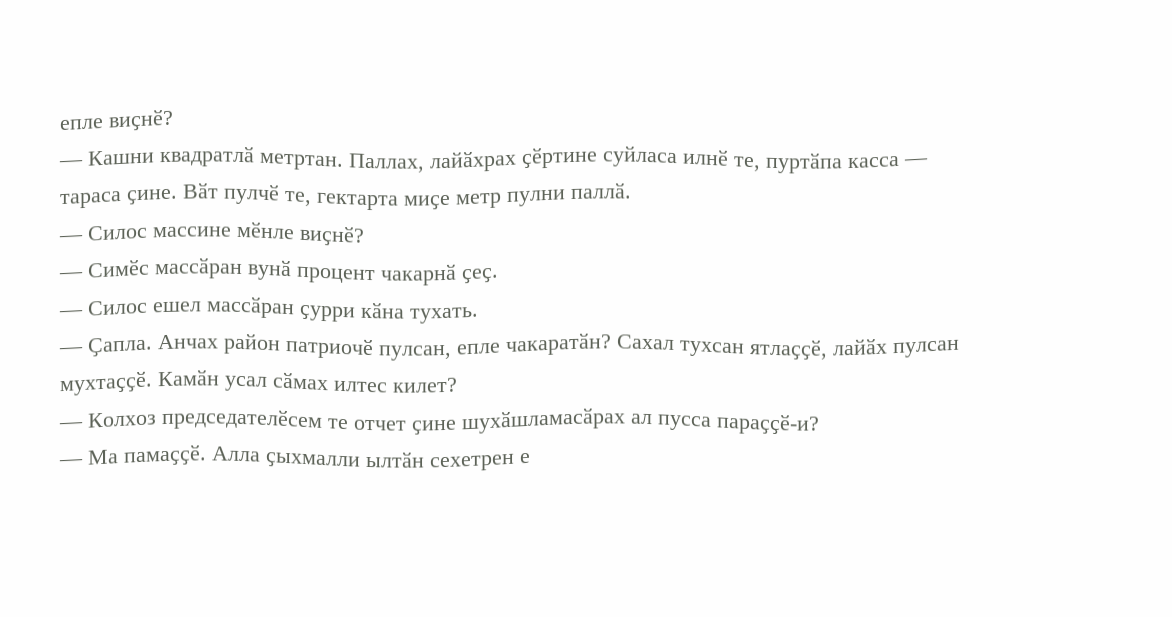епле виҫнӗ?
— Кашни квадратлӑ метртан. Паллах, лайӑхрах ҫӗртине суйласа илнӗ те, пуртӑпа касса — тараса ҫине. Вӑт пулчӗ те, гектарта миҫе метр пулни паллӑ.
— Силос массине мӗнле виҫнӗ?
— Симӗс массӑран вунӑ процент чакарнӑ ҫеҫ.
— Силос ешел массӑран ҫурри кӑна тухать.
— Ҫапла. Анчах район патриочӗ пулсан, епле чакаратӑн? Сахал тухсан ятлаҫҫӗ, лайӑх пулсан мухтаҫҫӗ. Камӑн усал сӑмах илтес килет?
— Колхоз председателӗсем те отчет ҫине шухӑшламасӑрах ал пусса параҫҫӗ-и?
— Ма памаҫҫӗ. Алла ҫыхмалли ылтӑн сехетрен е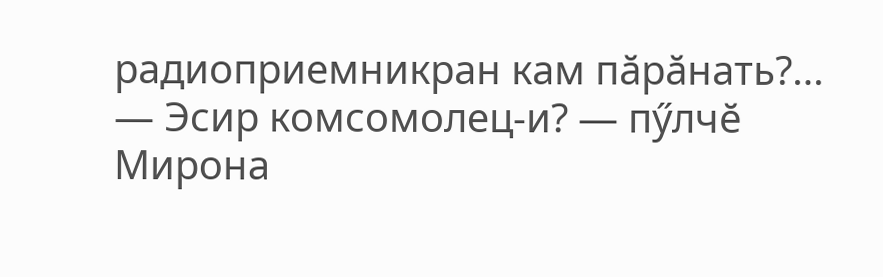радиоприемникран кам пӑрӑнать?…
— Эсир комсомолец-и? — пӳлчӗ Мирона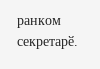ранком секретарӗ.